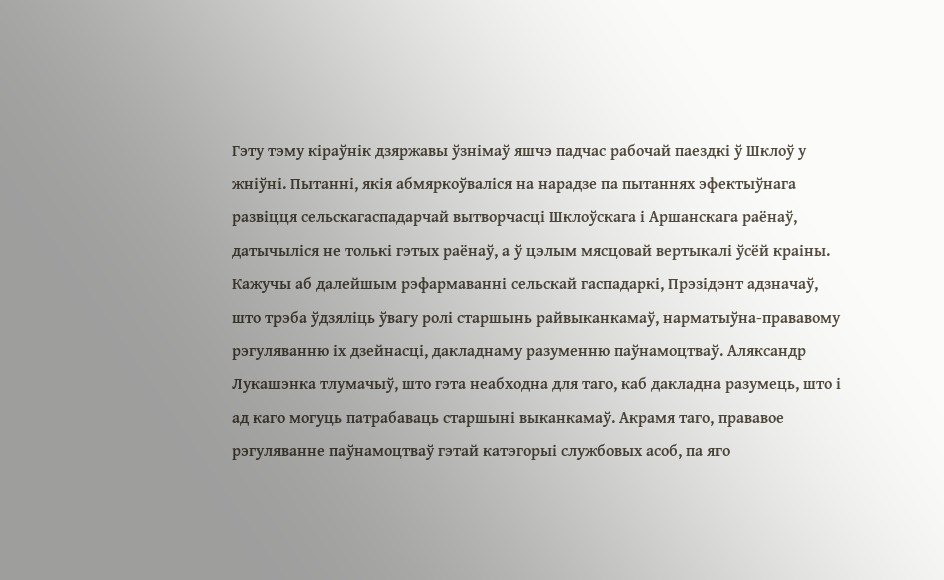Гэту тэму кіраўнік дзяржавы ўзнімаў яшчэ падчас рабочай паездкі ў Шклоў у жніўні. Пытанні, якія абмяркоўваліся на нарадзе па пытаннях эфектыўнага развіцця сельскагаспадарчай вытворчасці Шклоўскага і Аршанскага раёнаў, датычыліся не толькі гэтых раёнаў, а ў цэлым мясцовай вертыкалі ўсёй краіны. Кажучы аб далейшым рэфармаванні сельскай гаспадаркі, Прэзідэнт адзначаў, што трэба ўдзяліць ўвагу ролі старшынь райвыканкамаў, нарматыўна-прававому рэгуляванню іх дзейнасці, дакладнаму разуменню паўнамоцтваў. Аляксандр Лукашэнка тлумачыў, што гэта неабходна для таго, каб дакладна разумець, што і ад каго могуць патрабаваць старшыні выканкамаў. Акрамя таго, прававое рэгуляванне паўнамоцтваў гэтай катэгорыі службовых асоб, па яго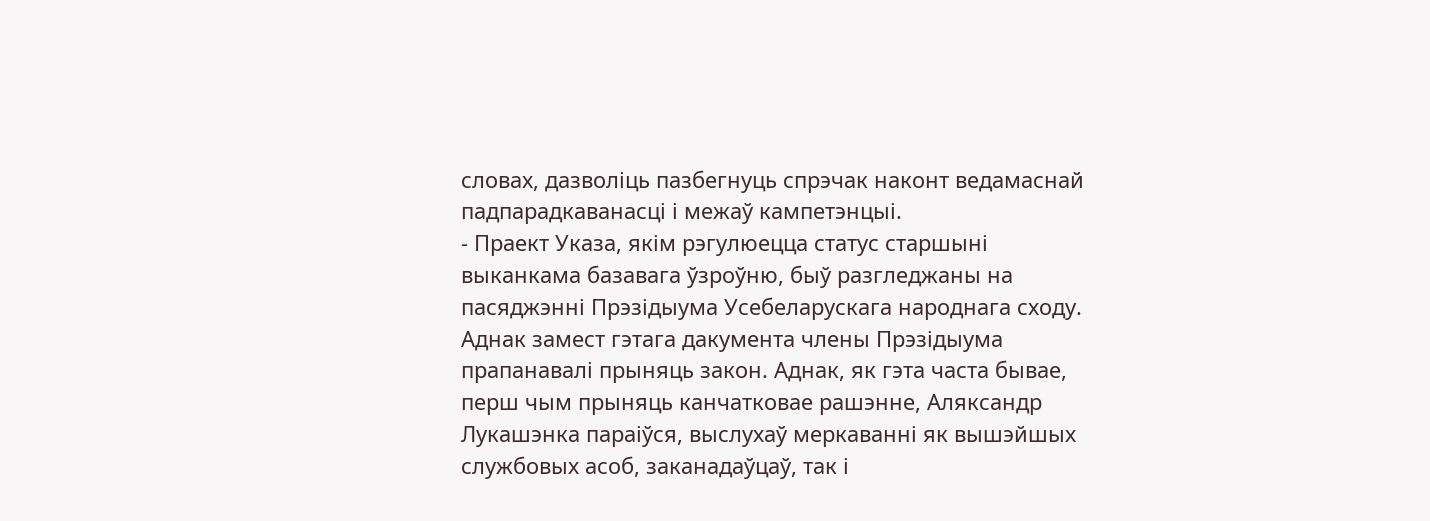словах, дазволіць пазбегнуць спрэчак наконт ведамаснай падпарадкаванасці і межаў кампетэнцыі.
- Праект Указа, якім рэгулюецца статус старшыні выканкама базавага ўзроўню, быў разгледжаны на пасяджэнні Прэзідыума Усебеларускага народнага сходу. Аднак замест гэтага дакумента члены Прэзідыума прапанавалі прыняць закон. Аднак, як гэта часта бывае, перш чым прыняць канчатковае рашэнне, Аляксандр Лукашэнка параіўся, выслухаў меркаванні як вышэйшых службовых асоб, заканадаўцаў, так і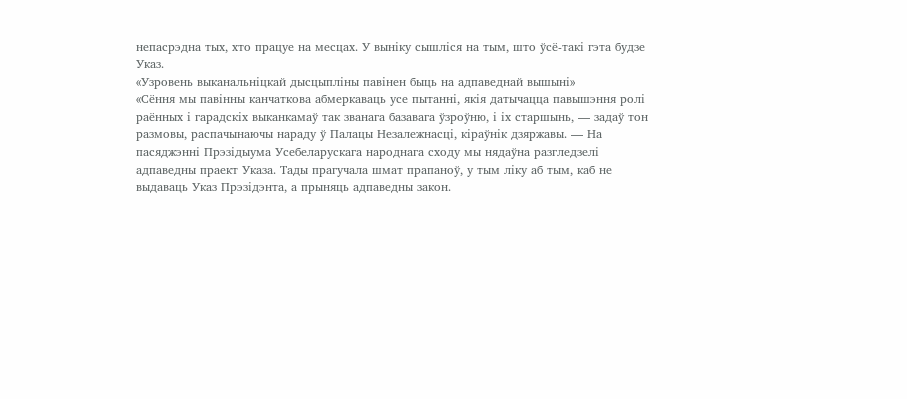непасрэдна тых, хто працуе на месцах. У выніку сышліся на тым, што ўсё-такі гэта будзе Указ.
«Узровень выканальніцкай дысцыпліны павінен быць на адпаведнай вышыні»
«Сёння мы павінны канчаткова абмеркаваць усе пытанні, якія датычацца павышэння ролі раённых і гарадскіх выканкамаў так званага базавага ўзроўню, і іх старшынь, — задаў тон размовы, распачынаючы нараду ў Палацы Незалежнасці, кіраўнік дзяржавы. — На пасяджэнні Прэзідыума Усебеларускага народнага сходу мы нядаўна разгледзелі адпаведны праект Указа. Тады прагучала шмат прапаноў, у тым ліку аб тым, каб не выдаваць Указ Прэзідэнта, а прыняць адпаведны закон.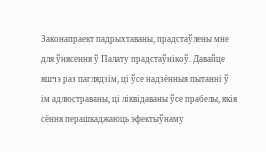Законапраект падрыхтаваны, прадстаўлены мне для ўнясення ў Палату прадстаўнікоў. Давайце яшчэ раз паглядзім, ці ўсе надзённыя пытанні ў ім адлюстраваны, ці ліквідаваны ўсе прабелы, якія сёння перашкаджаюць эфектыўнаму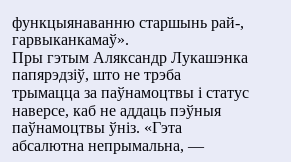функцыянаванню старшынь рай-, гарвыканкамаў».
Пры гэтым Аляксандр Лукашэнка папярэдзіў, што не трэба трымацца за паўнамоцтвы і статус наверсе, каб не аддаць пэўныя паўнамоцтвы ўніз. «Гэта абсалютна непрымальна, —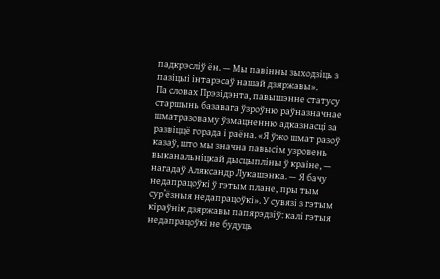падкрэсліў ён. — Мы павінны зыходзіць з пазіцыі інтарэсаў нашай дзяржавы».
Па словах Прэзідэнта, павышэнне статусу старшынь базавага ўзроўню раўназначнае шматразоваму ўзмацненню адказнасці за развіццё горада і раёна. «Я ўжо шмат разоў казаў, што мы значна павысім узровень выканальніцкай дысцыпліны ў краіне, — нагадаў Аляксандр Лукашэнка. — Я бачу недапрацоўкі ў гэтым плане, пры тым сур’ёзныя недапрацоўкі». У сувязі з гэтым кіраўнік дзяржавы папярэдзіў: калі гэтыя недапрацоўкі не будуць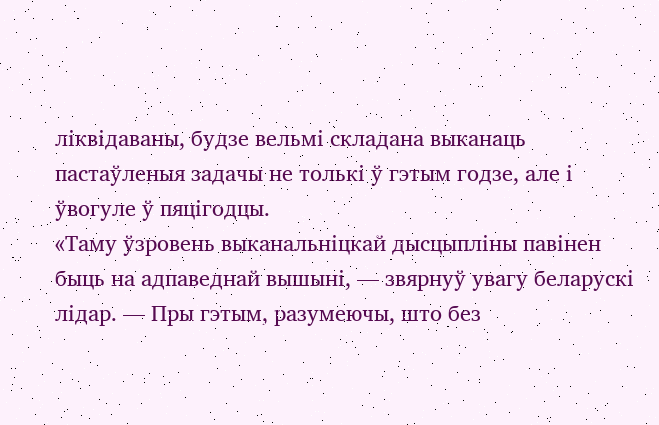ліквідаваны, будзе вельмі складана выканаць пастаўленыя задачы не толькі ў гэтым годзе, але і ўвогуле ў пяцігодцы.
«Таму ўзровень выканальніцкай дысцыпліны павінен быць на адпаведнай вышыні, — звярнуў увагу беларускі лідар. — Пры гэтым, разумеючы, што без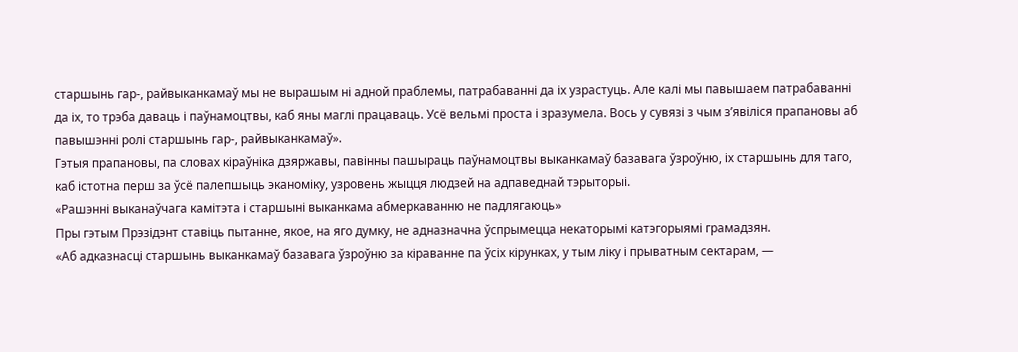старшынь гар-, райвыканкамаў мы не вырашым ні адной праблемы, патрабаванні да іх узрастуць. Але калі мы павышаем патрабаванні да іх, то трэба даваць і паўнамоцтвы, каб яны маглі працаваць. Усё вельмі проста і зразумела. Вось у сувязі з чым з’явіліся прапановы аб павышэнні ролі старшынь гар-, райвыканкамаў».
Гэтыя прапановы, па словах кіраўніка дзяржавы, павінны пашыраць паўнамоцтвы выканкамаў базавага ўзроўню, іх старшынь для таго, каб істотна перш за ўсё палепшыць эканоміку, узровень жыцця людзей на адпаведнай тэрыторыі.
«Рашэнні выканаўчага камітэта і старшыні выканкама абмеркаванню не падлягаюць»
Пры гэтым Прэзідэнт ставіць пытанне, якое, на яго думку, не адназначна ўспрымецца некаторымі катэгорыямі грамадзян.
«Аб адказнасці старшынь выканкамаў базавага ўзроўню за кіраванне па ўсіх кірунках, у тым ліку і прыватным сектарам, —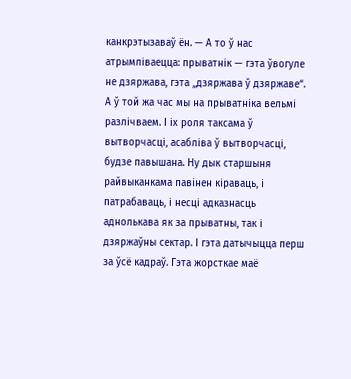канкрэтызаваў ён. — А то ў нас атрымліваецца: прыватнік — гэта ўвогуле не дзяржава, гэта „дзяржава ў дзяржаве“. А ў той жа час мы на прыватніка вельмі разлічваем. І іх роля таксама ў вытворчасці, асабліва ў вытворчасці, будзе павышана. Ну дык старшыня райвыканкама павінен кіраваць, і патрабаваць, і несці адказнасць аднолькава як за прыватны, так і дзяржаўны сектар. І гэта датычыцца перш за ўсё кадраў. Гэта жорсткае маё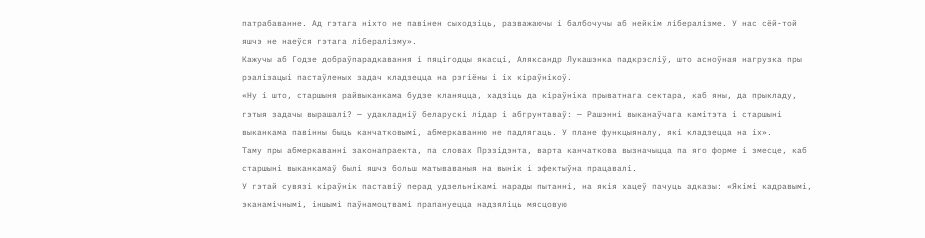патрабаванне. Ад гэтага ніхто не павінен сыходзіць, разважаючы і балбочучы аб нейкім лібералізме. У нас сёй-той яшчэ не наеўся гэтага лібералізму».
Кажучы аб Годзе добраўпарадкавання і пяцігодцы якасці, Аляксандр Лукашэнка падкрэсліў, што асноўная нагрузка пры рэалізацыі пастаўленых задач кладзецца на рэгіёны і іх кіраўнікоў.
«Ну і што, старшыня райвыканкама будзе кланяцца, хадзіць да кіраўніка прыватнага сектара, каб яны, да прыкладу, гэтыя задачы вырашалі? — удакладніў беларускі лідар і абгрунтаваў: — Рашэнні выканаўчага камітэта і старшыні выканкама павінны быць канчатковымі, абмеркаванню не падлягаць. У плане функцыяналу, які кладзецца на іх».
Таму пры абмеркаванні законапраекта, па словах Прэзідэнта, варта канчаткова вызначыцца па яго форме і змесце, каб старшыні выканкамаў былі яшчэ больш матываваныя на вынік і эфектыўна працавалі.
У гэтай сувязі кіраўнік паставіў перад удзельнікамі нарады пытанні, на якія хацеў пачуць адказы: «Якімі кадравымі, эканамічнымі, іншымі паўнамоцтвамі прапануецца надзяліць мясцовую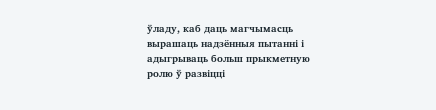ўладу, каб даць магчымасць вырашаць надзённыя пытанні і адыгрываць больш прыкметную ролю ў развіцці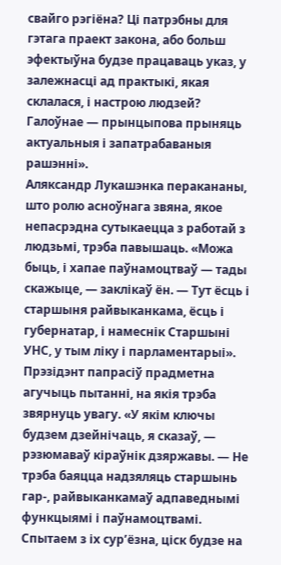свайго рэгіёна? Ці патрэбны для гэтага праект закона, або больш эфектыўна будзе працаваць указ, у залежнасці ад практыкі, якая склалася, і настрою людзей? Галоўнае — прынцыпова прыняць актуальныя і запатрабаваныя рашэнні».
Аляксандр Лукашэнка перакананы, што ролю асноўнага звяна, якое непасрэдна сутыкаецца з работай з людзьмі, трэба павышаць. «Можа быць, і хапае паўнамоцтваў — тады скажыце, — заклікаў ён. — Тут ёсць і старшыня райвыканкама, ёсць і губернатар, і намеснік Старшыні УНС, у тым ліку і парламентарыі».
Прэзідэнт папрасіў прадметна агучыць пытанні, на якія трэба звярнуць увагу. «У якім ключы будзем дзейнічаць, я сказаў, — рэзюмаваў кіраўнік дзяржавы. — Не трэба баяцца надзяляць старшынь гар-, райвыканкамаў адпаведнымі функцыямі і паўнамоцтвамі. Спытаем з іх сур’ёзна, ціск будзе на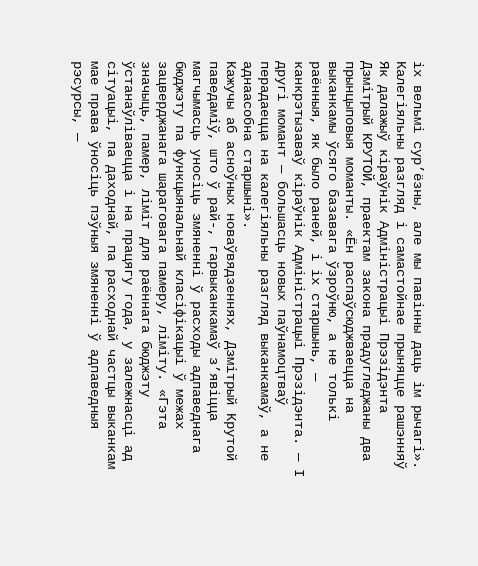іх вельмі сур’ёзны, але мы павінны даць ім рычагі».
Калегіяльны разгляд і самастойнае прыняцце рашэнняў
Як далажыў кіраўнік Адміністрацыі Прэзідэнта Дзмітрый КРУТОЙ, праектам закона прадугледжаны два прынцыповыя моманты. «Ён распаўсюджваецца на выканкамы ўсяго базавага ўзроўню, а не толькі раённыя, як было раней, і іх старшынь, — канкрэтызаваў кіраўнік Адміністрацыі Прэзідэнта. — І другі момант — большасць новых паўнамоцтваў перадаецца на калегіяльны разгляд выканкамаў, а не аднаасобна старшыні».
Кажучы аб асноўных новаўвядзеннях, Дзмітрый Крутой паведаміў, што ў рай-, гарвыканкамаў з’явіцца магчымасць уносіць змяненні ў расходы адпаведнага бюджэту па функцыянальнай класіфікацыі ў межах зацверджанага шараговага памеру, ліміту. «Гэта значыць, памер, ліміт для раённага бюджэту ўстанаўліваецца і на працягу года, у залежнасці ад сітуацыі, па даходнай, па расходнай частцы выканкам мае права ўносіць пэўныя змяненні ў адпаведныя рэсурсы, —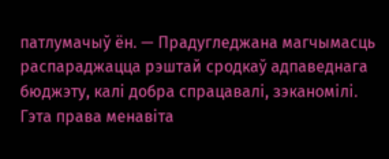патлумачыў ён. — Прадугледжана магчымасць распараджацца рэштай сродкаў адпаведнага бюджэту, калі добра спрацавалі, зэканомілі. Гэта права менавіта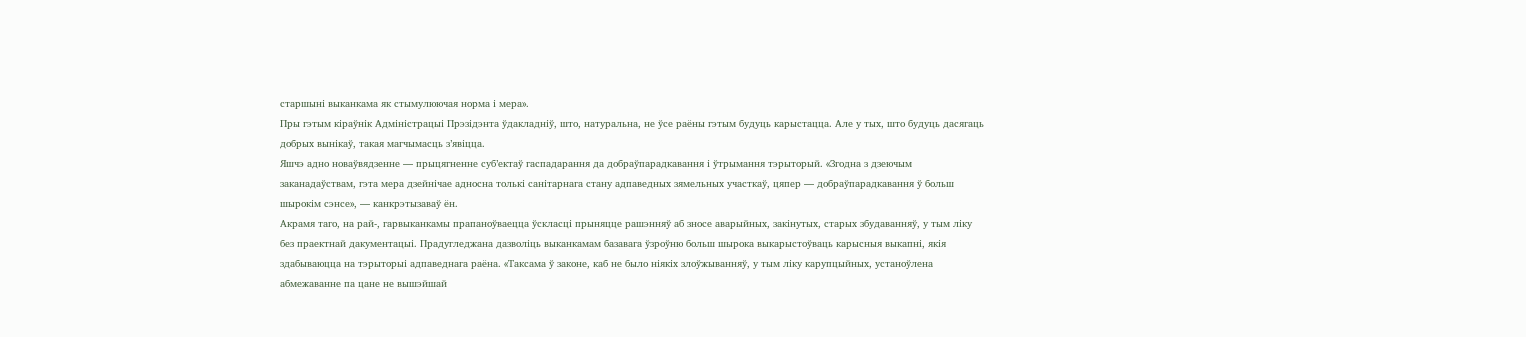старшыні выканкама як стымулюючая норма і мера».
Пры гэтым кіраўнік Адміністрацыі Прэзідэнта ўдакладніў, што, натуральна, не ўсе раёны гэтым будуць карыстацца. Але у тых, што будуць дасягаць добрых вынікаў, такая магчымасць з’явіцца.
Яшчэ адно новаўвядзенне — прыцягненне суб’ектаў гаспадарання да добраўпарадкавання і ўтрымання тэрыторый. «Згодна з дзеючым заканадаўствам, гэта мера дзейнічае адносна толькі санітарнага стану адпаведных зямельных участкаў, цяпер — добраўпарадкавання ў больш шырокім сэнсе», — канкрэтызаваў ён.
Акрамя таго, на рай-, гарвыканкамы прапаноўваецца ўскласці прыняцце рашэнняў аб зносе аварыйных, закінутых, старых збудаванняў, у тым ліку без праектнай дакументацыі. Прадугледжана дазволіць выканкамам базавага ўзроўню больш шырока выкарыстоўваць карысныя выкапні, якія здабываюцца на тэрыторыі адпаведнага раёна. «Таксама ў законе, каб не было ніякіх злоўжыванняў, у тым ліку карупцыйных, устаноўлена абмежаванне па цане не вышэйшай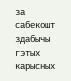за сабекошт здабычы гэтых карысных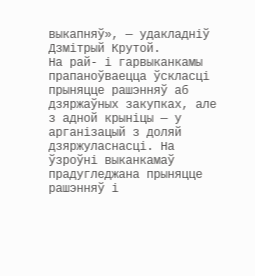выкапняў», — удакладніў Дзмітрый Крутой.
На рай- і гарвыканкамы прапаноўваецца ўскласці прыняцце рашэнняў аб дзяржаўных закупках, але з адной крыніцы — у арганізацый з доляй дзяржуласнасці. На ўзроўні выканкамаў прадугледжана прыняцце рашэнняў і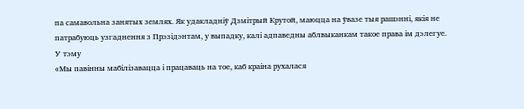па самавольна занятых землях. Як удакладніў Дзмітрый Крутой, маюцца на ўвазе тыя рашэнні, якія не патрабуюць узгаднення з Прэзідэнтам, у выпадку, калі адпаведны аблвыканкам такое права ім дэлегуе.
У тэму
«Мы павінны мабілізавацца і працаваць на тое, каб краіна рухалася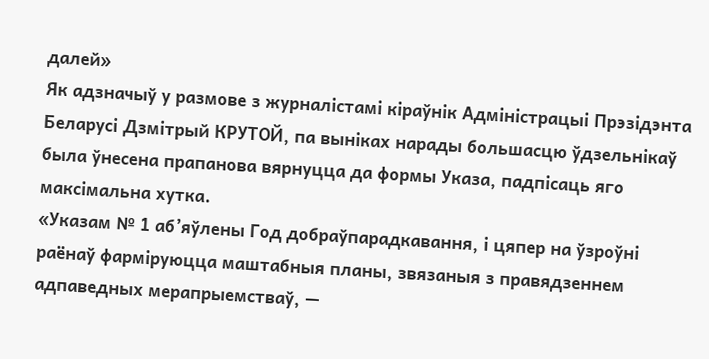далей»
Як адзначыў у размове з журналістамі кіраўнік Адміністрацыі Прэзідэнта Беларусі Дзмітрый КРУТОЙ, па выніках нарады большасцю ўдзельнікаў была ўнесена прапанова вярнуцца да формы Указа, падпісаць яго максімальна хутка.
«Указам № 1 аб’яўлены Год добраўпарадкавання, і цяпер на ўзроўні раёнаў фарміруюцца маштабныя планы, звязаныя з правядзеннем адпаведных мерапрыемстваў, —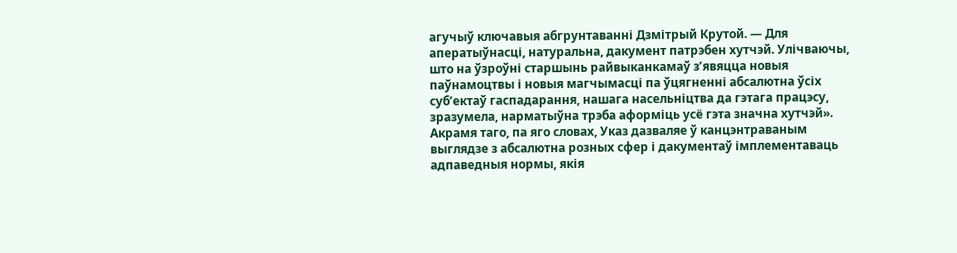агучыў ключавыя абгрунтаванні Дзмітрый Крутой. — Для аператыўнасці, натуральна, дакумент патрэбен хутчэй. Улічваючы, што на ўзроўні старшынь райвыканкамаў з’явяцца новыя паўнамоцтвы і новыя магчымасці па ўцягненні абсалютна ўсіх суб’ектаў гаспадарання, нашага насельніцтва да гэтага працэсу, зразумела, нарматыўна трэба аформіць усё гэта значна хутчэй».
Акрамя таго, па яго словах, Указ дазваляе ў канцэнтраваным выглядзе з абсалютна розных сфер і дакументаў імплементаваць адпаведныя нормы, якія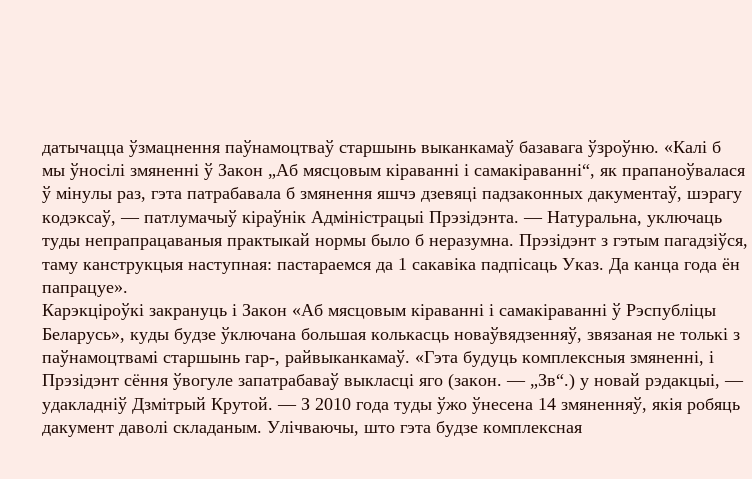датычацца ўзмацнення паўнамоцтваў старшынь выканкамаў базавага ўзроўню. «Калі б мы ўносілі змяненні ў Закон „Аб мясцовым кіраванні і самакіраванні“, як прапаноўвалася ў мінулы раз, гэта патрабавала б змянення яшчэ дзевяці падзаконных дакументаў, шэрагу кодэксаў, — патлумачыў кіраўнік Адміністрацыі Прэзідэнта. — Натуральна, уключаць туды непрапрацаваныя практыкай нормы было б неразумна. Прэзідэнт з гэтым пагадзіўся, таму канструкцыя наступная: пастараемся да 1 сакавіка падпісаць Указ. Да канца года ён папрацуе».
Карэкціроўкі закрануць і Закон «Аб мясцовым кіраванні і самакіраванні ў Рэспубліцы Беларусь», куды будзе ўключана большая колькасць новаўвядзенняў, звязаная не толькі з паўнамоцтвамі старшынь гар-, райвыканкамаў. «Гэта будуць комплексныя змяненні, і Прэзідэнт сёння ўвогуле запатрабаваў выкласці яго (закон. — „Зв“.) у новай рэдакцыі, — удакладніў Дзмітрый Крутой. — З 2010 года туды ўжо ўнесена 14 змяненняў, якія робяць дакумент даволі складаным. Улічваючы, што гэта будзе комплексная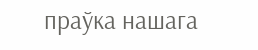праўка нашага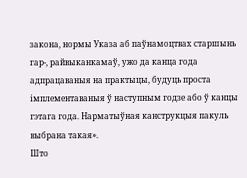закона, нормы Указа аб паўнамоцтвах старшынь гар-, райвыканкамаў, ужо да канца года адпрацаваныя на практыцы, будуць проста імплементаваныя ў наступным годзе або ў канцы гэтага года. Нарматыўная канструкцыя пакуль выбрана такая».
Што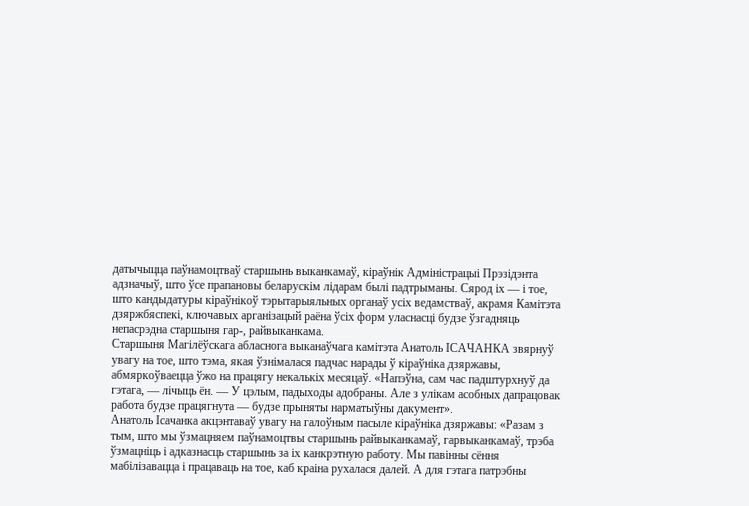датычыцца паўнамоцтваў старшынь выканкамаў, кіраўнік Адміністрацыі Прэзідэнта адзначыў, што ўсе прапановы беларускім лідарам былі падтрыманы. Сярод іх — і тое, што кандыдатуры кіраўнікоў тэрытарыяльных органаў усіх ведамстваў, акрамя Камітэта дзяржбяспекі, ключавых арганізацый раёна ўсіх форм уласнасці будзе ўзгадняць непасрэдна старшыня гар-, райвыканкама.
Старшыня Магілёўскага абласнога выканаўчага камітэта Анатоль ІСАЧАНКА звярнуў увагу на тое, што тэма, якая ўзнімалася падчас нарады ў кіраўніка дзяржавы, абмяркоўваецца ўжо на працягу некалькіх месяцаў. «Напэўна, сам час падштурхнуў да гэтага, — лічыць ён. — У цэлым, падыходы адобраны. Але з улікам асобных дапрацовак работа будзе працягнута — будзе прыняты нарматыўны дакумент».
Анатоль Ісачанка акцэнтаваў увагу на галоўным пасыле кіраўніка дзяржавы: «Разам з тым, што мы ўзмацняем паўнамоцтвы старшынь райвыканкамаў, гарвыканкамаў, трэба ўзмацніць і адказнасць старшынь за іх канкрэтную работу. Мы павінны сёння мабілізавацца і працаваць на тое, каб краіна рухалася далей. А для гэтага патрэбны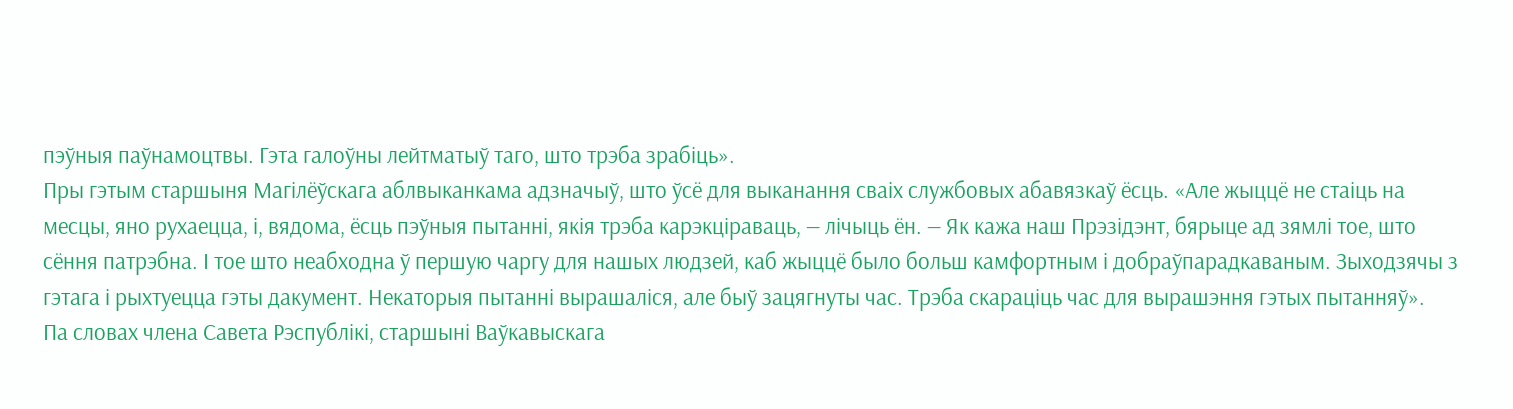пэўныя паўнамоцтвы. Гэта галоўны лейтматыў таго, што трэба зрабіць».
Пры гэтым старшыня Магілёўскага аблвыканкама адзначыў, што ўсё для выканання сваіх службовых абавязкаў ёсць. «Але жыццё не стаіць на месцы, яно рухаецца, і, вядома, ёсць пэўныя пытанні, якія трэба карэкціраваць, — лічыць ён. — Як кажа наш Прэзідэнт, бярыце ад зямлі тое, што сёння патрэбна. І тое што неабходна ў першую чаргу для нашых людзей, каб жыццё было больш камфортным і добраўпарадкаваным. Зыходзячы з гэтага і рыхтуецца гэты дакумент. Некаторыя пытанні вырашаліся, але быў зацягнуты час. Трэба скараціць час для вырашэння гэтых пытанняў».
Па словах члена Савета Рэспублікі, старшыні Ваўкавыскага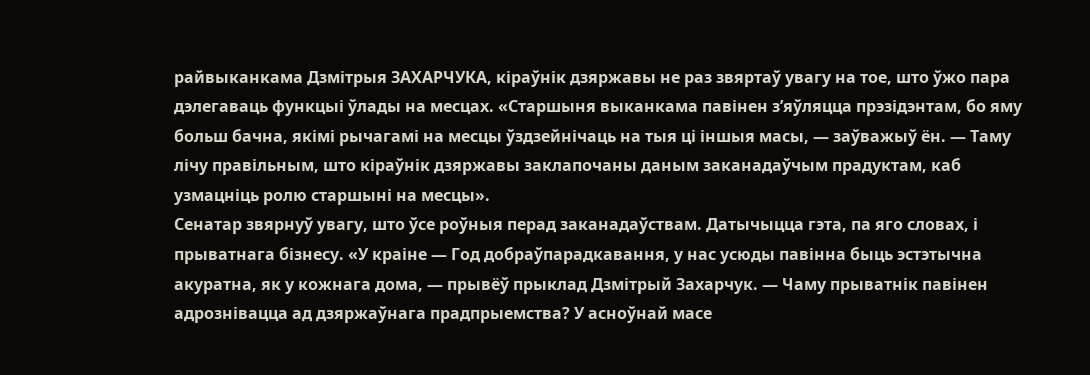райвыканкама Дзмітрыя ЗАХАРЧУКА, кіраўнік дзяржавы не раз звяртаў увагу на тое, што ўжо пара дэлегаваць функцыі ўлады на месцах. «Старшыня выканкама павінен з’яўляцца прэзідэнтам, бо яму больш бачна, якімі рычагамі на месцы ўздзейнічаць на тыя ці іншыя масы, — заўважыў ён. — Таму лічу правільным, што кіраўнік дзяржавы заклапочаны даным заканадаўчым прадуктам, каб узмацніць ролю старшыні на месцы».
Сенатар звярнуў увагу, што ўсе роўныя перад заканадаўствам. Датычыцца гэта, па яго словах, і прыватнага бізнесу. «У краіне — Год добраўпарадкавання, у нас усюды павінна быць эстэтычна акуратна, як у кожнага дома, — прывёў прыклад Дзмітрый Захарчук. — Чаму прыватнік павінен адрознівацца ад дзяржаўнага прадпрыемства? У асноўнай масе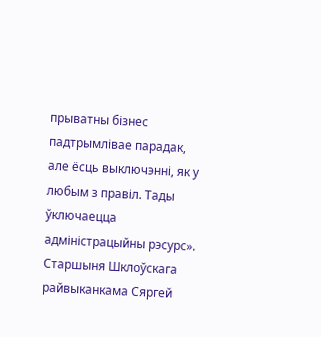прыватны бізнес падтрымлівае парадак, але ёсць выключэнні, як у любым з правіл. Тады ўключаецца адміністрацыйны рэсурс».
Старшыня Шклоўскага райвыканкама Сяргей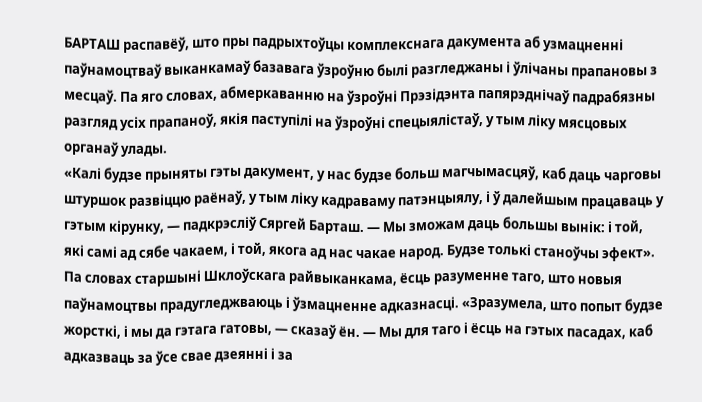БАРТАШ распавёў, што пры падрыхтоўцы комплекснага дакумента аб узмацненні паўнамоцтваў выканкамаў базавага ўзроўню былі разгледжаны і ўлічаны прапановы з месцаў. Па яго словах, абмеркаванню на ўзроўні Прэзідэнта папярэднічаў падрабязны разгляд усіх прапаноў, якія паступілі на ўзроўні спецыялістаў, у тым ліку мясцовых органаў улады.
«Калі будзе прыняты гэты дакумент, у нас будзе больш магчымасцяў, каб даць чарговы штуршок развіццю раёнаў, у тым ліку кадраваму патэнцыялу, і ў далейшым працаваць у гэтым кірунку, — падкрэсліў Сяргей Барташ. — Мы зможам даць большы вынік: і той, які самі ад сябе чакаем, і той, якога ад нас чакае народ. Будзе толькі станоўчы эфект».
Па словах старшыні Шклоўскага райвыканкама, ёсць разуменне таго, што новыя паўнамоцтвы прадугледжваюць і ўзмацненне адказнасці. «Зразумела, што попыт будзе жорсткі, і мы да гэтага гатовы, — сказаў ён. — Мы для таго і ёсць на гэтых пасадах, каб адказваць за ўсе свае дзеянні і за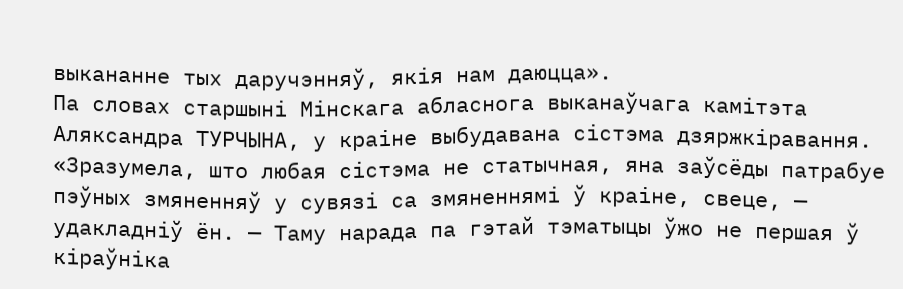выкананне тых даручэнняў, якія нам даюцца».
Па словах старшыні Мінскага абласнога выканаўчага камітэта Аляксандра ТУРЧЫНА, у краіне выбудавана сістэма дзяржкіравання. «Зразумела, што любая сістэма не статычная, яна заўсёды патрабуе пэўных змяненняў у сувязі са змяненнямі ў краіне, свеце, — удакладніў ён. — Таму нарада па гэтай тэматыцы ўжо не першая ў кіраўніка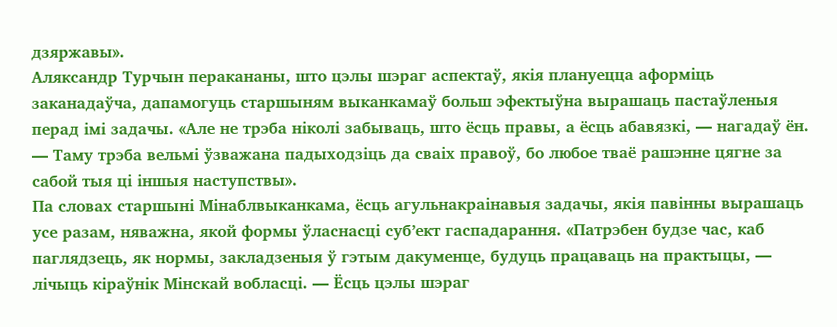дзяржавы».
Аляксандр Турчын перакананы, што цэлы шэраг аспектаў, якія плануецца аформіць заканадаўча, дапамогуць старшыням выканкамаў больш эфектыўна вырашаць пастаўленыя перад імі задачы. «Але не трэба ніколі забываць, што ёсць правы, а ёсць абавязкі, — нагадаў ён. — Таму трэба вельмі ўзважана падыходзіць да сваіх правоў, бо любое тваё рашэнне цягне за сабой тыя ці іншыя наступствы».
Па словах старшыні Мінаблвыканкама, ёсць агульнакраінавыя задачы, якія павінны вырашаць усе разам, няважна, якой формы ўласнасці суб’ект гаспадарання. «Патрэбен будзе час, каб паглядзець, як нормы, закладзеныя ў гэтым дакуменце, будуць працаваць на практыцы, — лічыць кіраўнік Мінскай вобласці. — Ёсць цэлы шэраг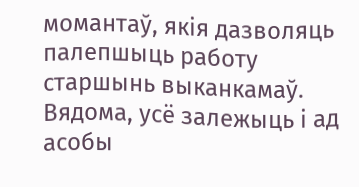момантаў, якія дазволяць палепшыць работу старшынь выканкамаў. Вядома, усё залежыць і ад асобы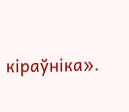кіраўніка».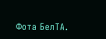Фота БелТА.